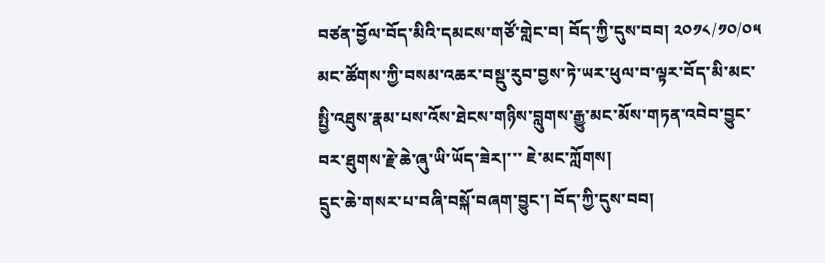བཙན་བྱོལ་བོད་མིའི་དམངས་གཙོ་གླེང་བ། བོད་ཀྱི་དུས་བབ། ༢༠༡༨/༡༠/༠༥ མང་ཚོགས་ཀྱི་བསམ་འཆར་བསྡུ་རུབ་བྱས་ཏེ་ཡར་ཕུལ་བ་ལྟར་བོད་མི་མང་སྤྱི་འཐུས་རྣམ་པས་འོས་ཐེངས་གཉིས་བླུགས་རྒྱུ་མང་མོས་གཏན་འབེབ་བྱུང་བར་ཐུགས་རྗེ་ཆེ་ཞུ་ཡི་ཡོད་ཟེར།་་་ ཇེ་མང་ཀློགས།
དྲུང་ཆེ་གསར་པ་བཞི་བསྐོ་བཞག་བྱུང་། བོད་ཀྱི་དུས་བབ།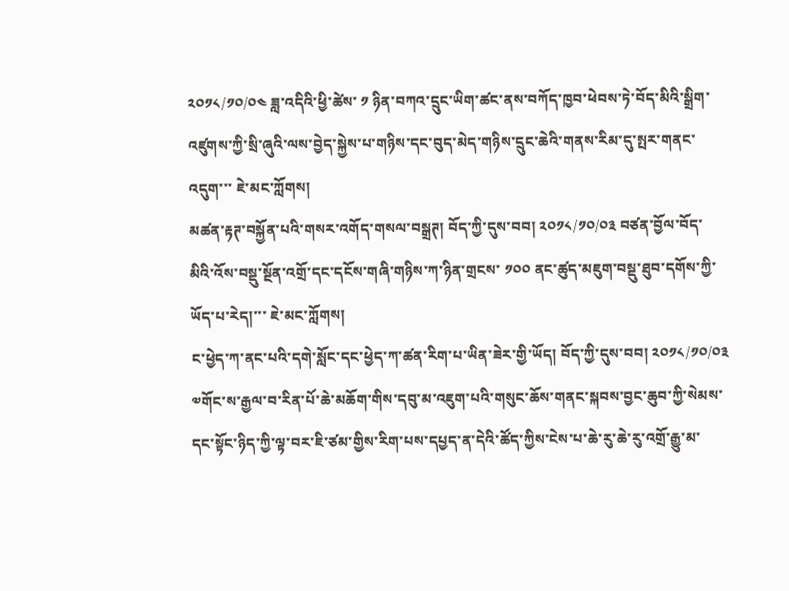༢༠༡༨/༡༠/༠༤ ཟླ་འདིའི་ཕྱི་ཚེས་ ༡ ཉིན་བཀའ་དྲུང་ཡིག་ཚང་ནས་བཀོད་ཁྱབ་ཕེབས་ཏེ་བོད་མིའི་སྒྲིག་འཛུགས་ཀྱི་སྲི་ཞུའི་ལས་བྱེད་སྐྱེས་པ་གཉིས་དང་བུད་མེད་གཉིས་དྲུང་ཆེའི་གནས་རིམ་དུ་སྤར་གནང་འདུག་་་ ཇེ་མང་ཀློགས།
མཚན་རྟཊ་བསྐྱོན་པའི་གསར་འགོད་གསལ་བསྒྲཊ། བོད་ཀྱི་དུས་བབ། ༢༠༡༨/༡༠/༠༣ བཙན་བྱོལ་བོད་མིའི་འོས་བསྡུ་སྔོན་འགྲོ་དང་དངོས་གཞི་གཉིས་ཀ་ཉིན་གྲངས་ ༡༠༠ ནང་ཚུད་མཇུག་བསྡུ་ཐུབ་དགོས་ཀྱི་ཡོད་པ་རེད།་་་ ཇེ་མང་ཀློགས།
ང་ཕྱེད་ཀ་ནང་པའི་དགེ་སློང་དང་ཕྱེད་ཀ་ཚན་རིག་པ་ཡིན་ཟེར་གྱི་ཡོད། བོད་ཀྱི་དུས་བབ། ༢༠༡༨/༡༠/༠༣ ༧གོང་ས་རྒྱལ་བ་རིན་པོ་ཆེ་མཆོག་གིས་དབུ་མ་འཇུག་པའི་གསུང་ཆོས་གནང་སྐབས་བྱང་ཆུབ་ཀྱི་སེམས་དང་སྟོང་ཉིད་ཀྱི་ལྟ་བར་ཇི་ཙམ་གྱིས་རིག་པས་དཔྱད་ན་དེའི་ཚོད་ཀྱིས་ངེས་པ་ཆེ་རུ་ཆེ་རུ་འགྲོ་རྒྱུ་མ་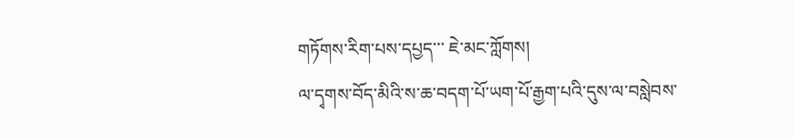གཏོགས་རིག་པས་དཔྱད་་་ ཇེ་མང་ཀློགས།
ལ་དྭགས་བོད་མིའི་ས་ཆ་བདག་པོ་ཡག་པོ་རྒྱག་པའི་དུས་ལ་བསླེབས་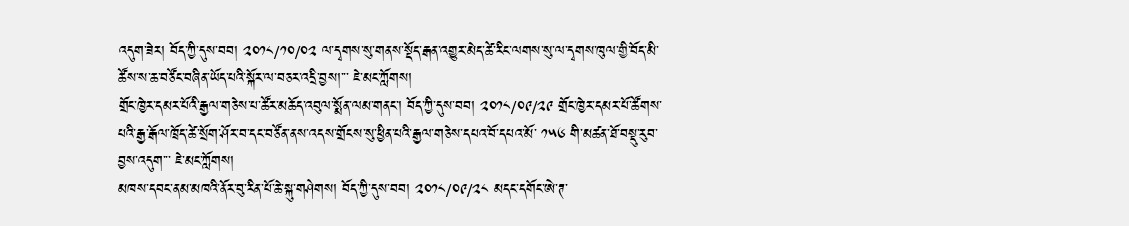འདུག་ཟེར། བོད་ཀྱི་དུས་བབ། ༢༠༡༨/༡༠/༠༢ ལ་དྭགས་སུ་གནས་སྡོད་རྒན་འགྱུར་མེད་ཚེ་རིང་ལགས་སུ་ལ་དྭགས་ཁུལ་གྱི་བོད་མི་ཚོས་ས་ཆ་བཙོང་བཞིན་ཡོད་པའི་སྐོར་ལ་བཅར་འདྲི་བྱས།་་་ ཇེ་མང་ཀློགས།
གྲོང་ཁྱེར་དམར་པོའི་རྒྱལ་གཅེས་པ་ཚོར་མཆོད་འབུལ་སྨོན་ལམ་གནང་། བོད་ཀྱི་དུས་བབ། ༢༠༡༨/༠༩/༢༩ གྲོང་ཁྱེར་དམར་པོ་ཚོགས་པའི་རྒྱ་རྒོལ་ཁྲོད་ཚེ་སྲོག་ཤོར་བ་དང་བཙོན་ནས་འདས་གྲོངས་སུ་ཕྱིན་པའི་རྒྱལ་གཅེས་དཔའ་བོ་དཔའ་མོ་ ༡༥༦ གི་མཚན་ཐོ་བསྡུ་རུབ་བྱས་འདུག་་་ ཇེ་མང་ཀློགས།
མཁས་དབང་ནམ་མཁའི་ནོར་བུ་རིན་པོ་ཆེ་སྐུ་གཤེགས། བོད་ཀྱི་དུས་བབ། ༢༠༡༨/༠༩/༢༨ མདང་དགོང་ཨེ་ཊ་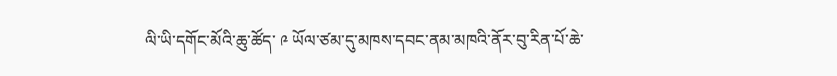ལི་ཡི་དགོང་མོའི་ཆུ་ཚོད་ ༩ ཡོལ་ཙམ་དུ་མཁས་དབང་ནམ་མཁའི་ནོར་བུ་རིན་པོ་ཆེ་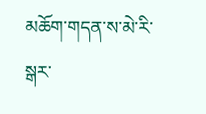མཆོག་གདན་ས་མེ་རི་སྒར་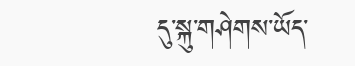དུ་སྐུ་གཤེགས་ཡོད་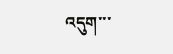འདུག་་་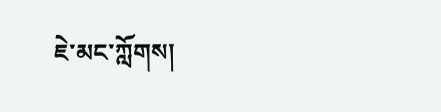ཇེ་མང་ཀློགས།